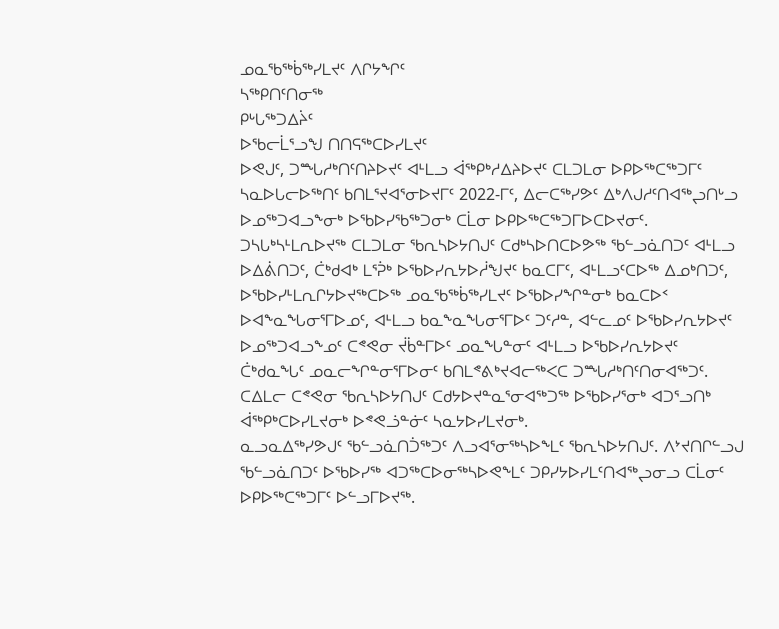ᓄᓇᖃᖅᑳᖅᓯᒪᔪᑦ ᐱᒋᔭᖏᑦ
ᓴᖅᑭᑎᑦᑎᓂᖅ
ᑭᒡᒐᖅᑐᐃᔩᑦ
ᐅᖃᓕᒫᕐᓗᖑ ᑎᑎᕋᖅᑕᐅᓯᒪᔪᑦ
ᐅᕙᒍᑦ, ᑐᙵᓱᒃᑎᑦᑎᔨᐅᔪᑦ ᐊᒻᒪᓗ ᐋᖅᑭᒃᓱᐃᔨᐅᔪᑦ ᑕᒪᑐᒪᓂ ᐅᑭᐅᖅᑕᖅᑐᒥᑦ ᓴᓇᐅᒐᓕᐅᖅᑎᑦ ᑲᑎᒪᕐᔪᐊᕐᓂᐅᔪᒥᑦ 2022-ᒥᑦ, ᐃᓕᑕᖅᓯᕗᑦ ᐃᒃᐱᒍᓱᑦᑎᐊᖅᖢᑎᒡᓗ ᐅᓄᖅᑐᐊᓗᖕᓂᒃ ᐅᖃᐅᓯᖃᖅᑐᓂᒃ ᑕᒫᓂ ᐅᑭᐅᖅᑕᖅᑐᒥᐅᑕᐅᔪᓂᑦ.
ᑐᓴᒐᒃᓴᒻᒪᕆᐅᔪᖅ ᑕᒪᑐᒪᓂ ᖃᕆᓴᐅᔭᑎᒍᑦ ᑕᑯᒃᓴᐅᑎᑕᐅᕗᖅ ᖃᓪᓗᓈᑎᑐᑦ ᐊᒻᒪᓗ ᐅᐃᕖᑎᑐᑦ, ᑖᒃᑯᐊᒃ ᒪᕐᕉᒃ ᐅᖃᐅᓯᕆᔭᐅᓲᖑᔪᑦ ᑲᓇᑕᒥᑦ, ᐊᒻᒪᓗᑦᑕᐅᖅ ᐃᓄᒃᑎᑐᑦ, ᐅᖃᐅᓯᒻᒪᕆᒋᔭᐅᔪᖅᑕᐅᖅ ᓄᓇᖃᖅᑳᖅᓯᒪᔪᑦ ᐅᖃᐅᓯᖏᓐᓂᒃ ᑲᓇᑕᐅᑉ ᐅᐊᖕᓇᖓᓂᕐᒥᐅᓄᑦ, ᐊᒻᒪᓗ ᑲᓇᖕᓇᖓᓂᕐᒥᐅᑦ ᑐᑦᓱᓐ, ᐊᓪᓚᓄᑦ ᐅᖃᐅᓯᕆᔭᐅᔪᑦ ᐅᓄᖅᑐᐊᓗᖕᓄᑦ ᑕᕝᕙᓂ ᔫᑳᓐᒥᐅᑦ ᓄᓇᖓᓐᓂᑦ ᐊᒻᒪᓗ ᐅᖃᐅᓯᕆᔭᐅᔪᑦ ᑖᒃᑯᓇᖓᑦ ᓄᓇᓕᖏᓐᓂᕐᒥᐅᓂᑦ ᑲᑎᒪᕝᕕᒃᔪᐊᓕᖅᐸᑕ ᑐᙵᓱᒃᑎᑦᑎᓂᐊᖅᑐᑦ.
ᑕᐃᒪᓕ ᑕᕝᕙᓂ ᖃᕆᓴᐅᔭᑎᒍᑦ ᑕᑯᔭᐅᔪᓐᓇᕐᓂᐊᖅᑐᖅ ᐅᖃᐅᓯᕐᓂᒃ ᐊᑐᕐᓗᑎᒃ ᐋᖅᑭᒃᑕᐅᓯᒪᔪᓂᒃ ᐅᕝᕙᓘᓐᓃᑦ ᓴᓇᔭᐅᓯᒪᔪᓂᒃ.
ᓇᓗᓇᐃᖅᓯᕗᒍᑦ ᖃᓪᓗᓈᑎᑑᖅᑐᑦ ᐱᓗᐊᕐᓂᖅᓴᐅᖕᒪᑦ ᖃᕆᓴᐅᔭᑎᒍᑦ. ᐱᔾᔪᑎᒋᓪᓗᒍ ᖃᓪᓗᓈᑎᑐᑦ ᐅᖃᐅᓯᖅ ᐊᑐᖅᑕᐅᓂᖅᓴᐅᕙᖕᒪᑦ ᑐᑭᓯᔭᐅᓯᒪᑦᑎᐊᖅᖢᓂᓗ ᑕᒫᓂᑦ ᐅᑭᐅᖅᑕᖅᑐᒥᑦ ᐅᓪᓗᒥᐅᔪᖅ.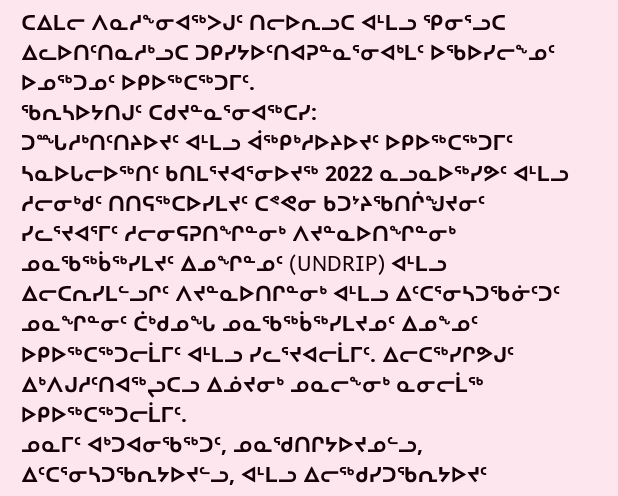ᑕᐃᒪᓕ ᐱᓇᓱᖕᓂᐊᖅᐳᒍᑦ ᑎᓕᐅᕆᓗᑕ ᐊᒻᒪᓗ ᕿᓂᕐᓗᑕ ᐃᓚᐅᑎᑦᑎᓇᓱᒃᓗᑕ ᑐᑭᓯᔭᐅᑦᑎᐊᕈᓐᓇᕐᓂᐊᒃᒪᑦ ᐅᖃᐅᓯᓕᖕᓄᑦ ᐅᓄᖅᑐᓄᑦ ᐅᑭᐅᖅᑕᖅᑐᒥᑦ.
ᖃᕆᓴᐅᔭᑎᒍᑦ ᑕᑯᔪᓐᓇᕐᓂᐊᖅᑕᓯ:
ᑐᙵᓱᒃᑎᑦᑎᔨᐅᔪᑦ ᐊᒻᒪᓗ ᐋᖅᑭᒃᓱᐅᔨᐅᔪᑦ ᐅᑭᐅᖅᑕᖅᑐᒥᑦ ᓴᓇᐅᒐᓕᐅᖅᑎᑦ ᑲᑎᒪᕐᔪᐊᕐᓂᐅᔪᖅ 2022 ᓇᓗᓇᐅᖅᓯᕗᑦ ᐊᒻᒪᓗ ᓱᓕᓂᒃᑯᑦ ᑎᑎᕋᖅᑕᐅᓯᒪᔪᑦ ᑕᕝᕙᓂ ᑲᑐᔾᔨᖃᑎᒌᖑᔪᓂᑦ ᓯᓚᕐᔪᐊᕐᒥᑦ ᓱᓕᓂᕋᕈᑎᖏᓐᓂᒃ ᐱᔪᓐᓇᐅᑎᖏᓐᓂᒃ ᓄᓇᖃᖅᑳᖅᓯᒪᔪᑦ ᐃᓄᖏᓐᓄᑦ (UNDRIP) ᐊᒻᒪᓗ ᐃᓕᑕᕆᓯᒪᓪᓗᒋᑦ ᐱᔪᓐᓇᐅᑎᒋᓐᓂᒃ ᐊᒻᒪᓗ ᐃᑦᑕᕐᓂᓴᑐᖃᓃᑦᑐᑦ ᓄᓇᖏᓐᓂᑦ ᑖᒃᑯᓄᖓ ᓄᓇᖃᖅᑳᖅᓯᒪᔪᓄᑦ ᐃᓄᖕᓄᑦ ᐅᑭᐅᖅᑕᖅᑐᓕᒫᒥᑦ ᐊᒻᒪᓗ ᓯᓚᕐᔪᐊᓕᒫᒥᑦ. ᐃᓕᑕᖅᓯᒋᕗᒍᑦ ᐃᒃᐱᒍᓱᑦᑎᐊᖅᖢᑕᓗ ᐃᓅᔪᓂᒃ ᓄᓇᓕᖕᓂᒃ ᓇᓂᓕᒫᖅ ᐅᑭᐅᖅᑕᖅᑐᓕᒫᒥᑦ.
ᓄᓇᒥᑦ ᐊᒃᑐᐊᓂᖃᖅᑐᑦ, ᓄᓇᖁᑎᒋᔭᐅᔪᓄᓪᓗ, ᐃᑦᑕᕐᓂᓴᑐᖃᕆᔭᐅᔪᓪᓗ, ᐊᒻᒪᓗ ᐃᓕᖅᑯᓯᑐᖃᕆᔭᐅᔪᑦ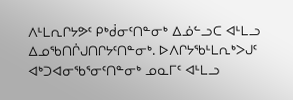ᐱᒻᒪᕆᒋᔭᕗᑦ ᑭᒃᑰᓂᑦᑎᓐᓂᒃ ᐃᓅᓪᓗᑕ ᐊᒻᒪᓗ ᐃᓄᖃᑎᒌᒍᑎᒋᔭᑦᑎᓐᓂᒃ. ᐅᐱᒋᔭᖃᒻᒪᕆᒃᐳᒍᑦ ᐊᒃᑐᐊᓂᖃᕐᓂᑦᑎᓐᓂᒃ ᓄᓇᒥᑦ ᐊᒻᒪᓗ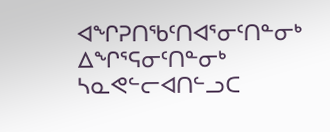ᐊᖏᕈᑎᖃᑦᑎᐊᕐᓂᑦᑎᓐᓂᒃ ᐃᖏᕐᕋᓂᑦᑎᓐᓂᒃ ᓴᓇᕙᓪᓕᐊᑎᓪᓗᑕ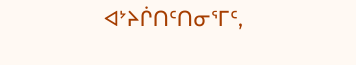ᐊᔾᔨᒌᑎᑦᑎᓂᕐᒥᑦ,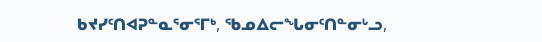ᑲᔪᓯᑦᑎᐊᕈᓐᓇᕐᓂᕐᒥᒃ, ᖃᓄᐃᓕᖓᓂᑦᑎᓐᓂᒡᓗ,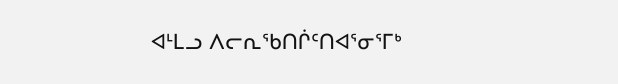ᐊᒻᒪᓗ ᐱᓕᕆᖃᑎᒌᑦᑎᐊᕐᓂᕐᒥᒃ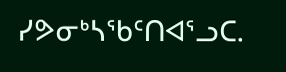ᓯᕗᓂᒃᓴᖃᑦᑎᐊᕐᓗᑕ.